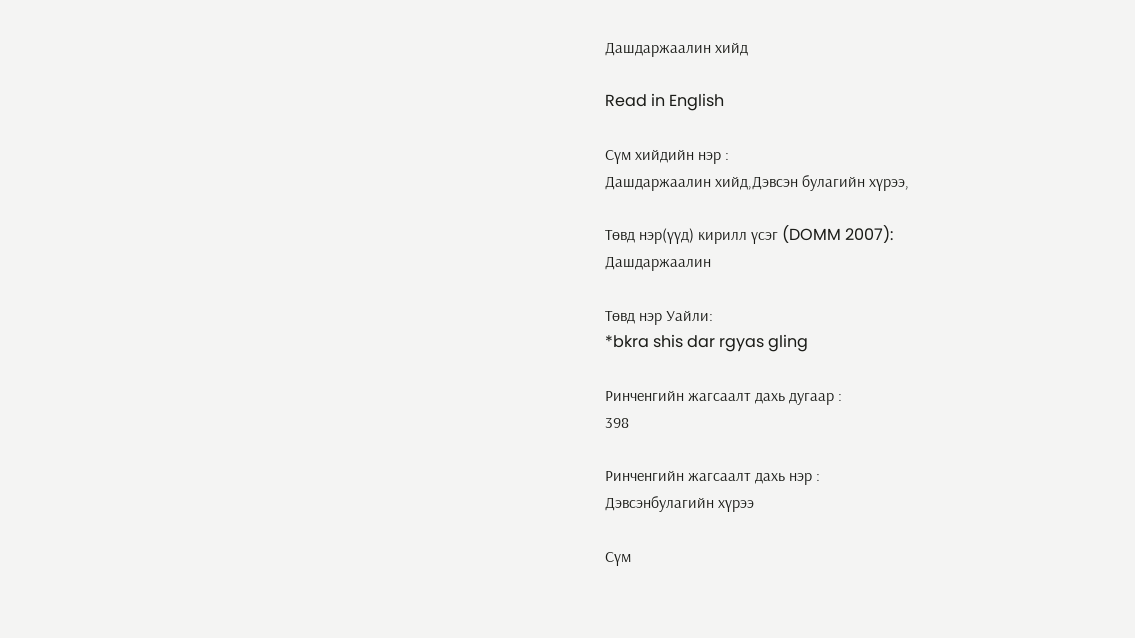Дашдаржаалин хийд

Read in English

Сүм хийдийн нэр :
Дашдаржаалин хийд,Дэвсэн булагийн хүрээ,

Төвд нэр(үүд) кирилл үсэг (DOMM 2007):
Дашдаржаалин

Төвд нэр Уайли:
*bkra shis dar rgyas gling

Ринченгийн жагсаалт дахь дугаар :
398

Ринченгийн жагсаалт дахь нэр :
Дэвсэнбулагийн хүрээ

Сүм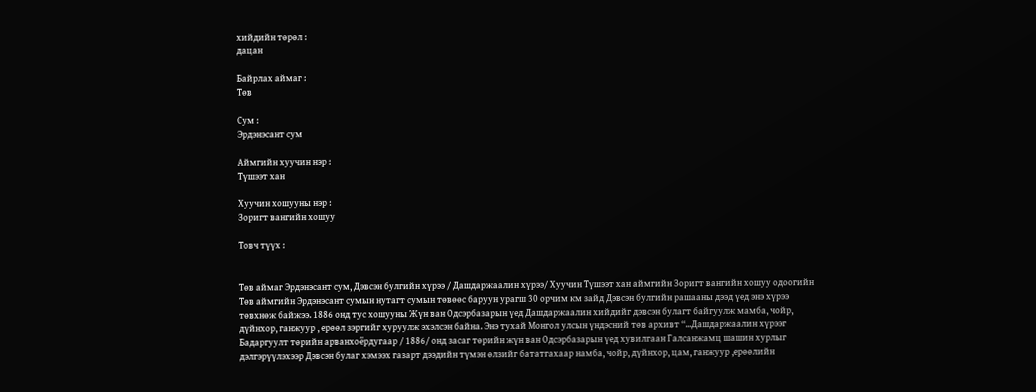хийдийн төрөл :
дацан

Байрлах аймаг :
Төв

Сум :
Эрдэнэсант сум

Аймгийн хуучин нэр :
Түшээт хан

Хуучин хошууны нэр :
Зоригт вангийн хошуу

Товч түүх :


Төв аймаг Эрдэнэсант сум, Дэвсэн булгийн хүрээ / Дашдаржаалин хүрээ/ Хуучин Түшээт хан аймгийн Зоригт вангийн хошуу одоогийн Төв аймгийн Эрдэнэсант сумын нутагт сумын төвөөс баруун урагш 30 орчим км зайд Дэвсэн булгийн рашааны дээд үед энэ хүрээ төвхнөж байжээ. 1886 онд тус хошууны Жүн ван Одсэрбазарын үед Дашдаржаалин хийдийг дэвсэн булагт байгуулж мамба, чойр, дүйнхор, ганжуур , ерөөл зэргийг хуруулж эхэлсэн байна. Энэ тухай Монгол улсын үндэсний төв архивт “...Дашдаржаалин хүрээг Бадаргуулт төрийн арванхоёрдугаар / 1886/ онд засаг төрийн жүн ван Одсэрбазарын үед хувилгаан Галсанжамц шашин хурлыг дэлгэрүүлэхээр Дэвсэн булаг хэмээх газарт дээдийн түмэн өлзийг бататгахаар намба, чойр, дүйнхор, цам, ганжуур ,ерөөлийн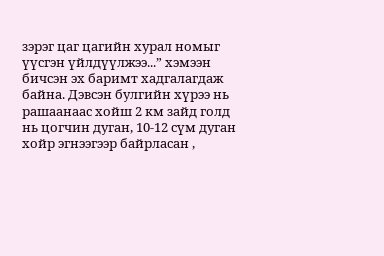зэрэг цаг цагийн хурал номыг үүсгэн үйлдүүлжээ...” хэмээн бичсэн эх баримт хадгалагдаж байна. Дэвсэн булгийн хүрээ нь рашаанаас хойш 2 км зайд голд нь цогчин дуган, 10-12 сүм дуган хойр эгнээгээр байрласан ,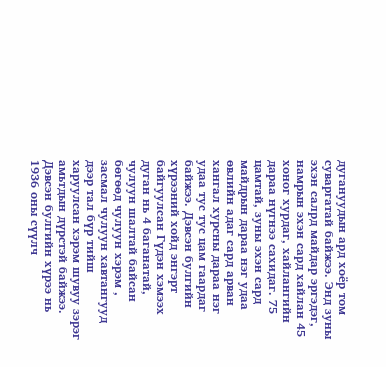дугануудын ард хоёр том суваргатай байжээ. Энд зуны эхэн салрд майдар эргэдэг, намрын эхэн сард хайлан 45 хоног хурдаг, хайлангийн дараа нүгнээ сахидаг. 75 цамтай, зуны эхэн сард майдрын дараа нэг удаа өвлийн адаг сард арван хангал хурсны дараа нэг удаа тус тус цам гаардаг байжээ. Дэвсэн булгийн хүрээний хойд энгэрт байгуулсан Гүдэн хэмээх дуган нь 4 баганатай, чулуун шалтай байсан бөгөөд чулуун хэрэм , засмал чулуун хавтангууд дээр тал бүр тийш харуулсан хэрэм шувуу зэрэг амьтдын дүрстэй байжээ. Дэвсэн булгийн хүрээ нь 1936 оны сүүлч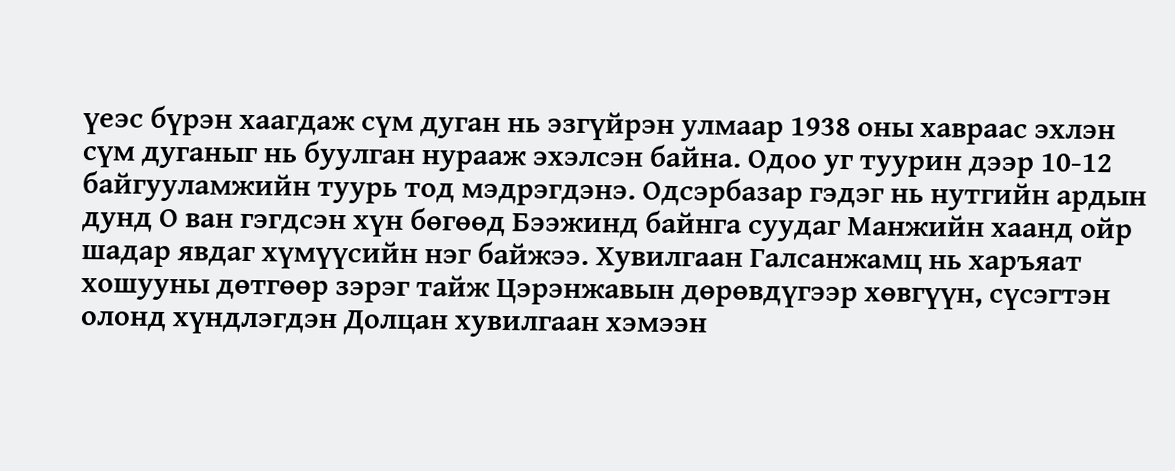үеэс бүрэн хаагдаж сүм дуган нь эзгүйрэн улмаар 1938 оны хавраас эхлэн сүм дуганыг нь буулган нурааж эхэлсэн байна. Одоо уг туурин дээр 10-12 байгууламжийн туурь тод мэдрэгдэнэ. Одсэрбазар гэдэг нь нутгийн ардын дунд О ван гэгдсэн хүн бөгөөд Бээжинд байнга суудаг Манжийн хаанд ойр шадар явдаг хүмүүсийн нэг байжээ. Хувилгаан Галсанжамц нь харъяат хошууны дөтгөөр зэрэг тайж Цэрэнжавын дөрөвдүгээр хөвгүүн, сүсэгтэн олонд хүндлэгдэн Долцан хувилгаан хэмээн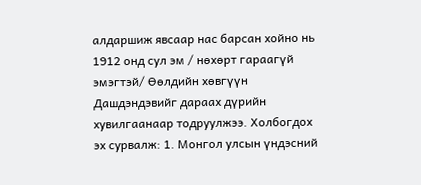алдаршиж явсаар нас барсан хойно нь 1912 онд сул эм / нөхөрт гараагүй эмэгтэй/ Өөлдийн хөвгүүн Дашдэндэвийг дараах дүрийн хувилгаанаар тодруулжээ. Холбогдох эх сурвалж: 1. Монгол улсын үндэсний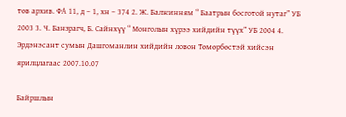төв архив. ФА 11, д – 1, хн – 374 2. Ж. Балжинням “ Баатрын босготой нутаг” УБ 2003 3. Ч. Банзрагч, Б. Сайнхүү “ Монголын хүрээ хийдийн түүх” УБ 2004 4. Эрдэнэсант сумын Дашгоманлин хийдийн ловон Төмөрбөстэй хийсэн ярилцлагаас 2007.10.07

Байршлын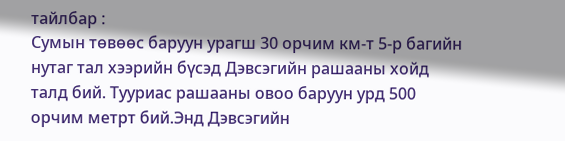тайлбар :
Сумын төвөөс баруун урагш 30 орчим км-т 5-р багийн нутаг тал хээрийн бүсэд Дэвсэгийн рашааны хойд талд бий. Тууриас рашааны овоо баруун урд 500 орчим метрт бий.Энд Дэвсэгийн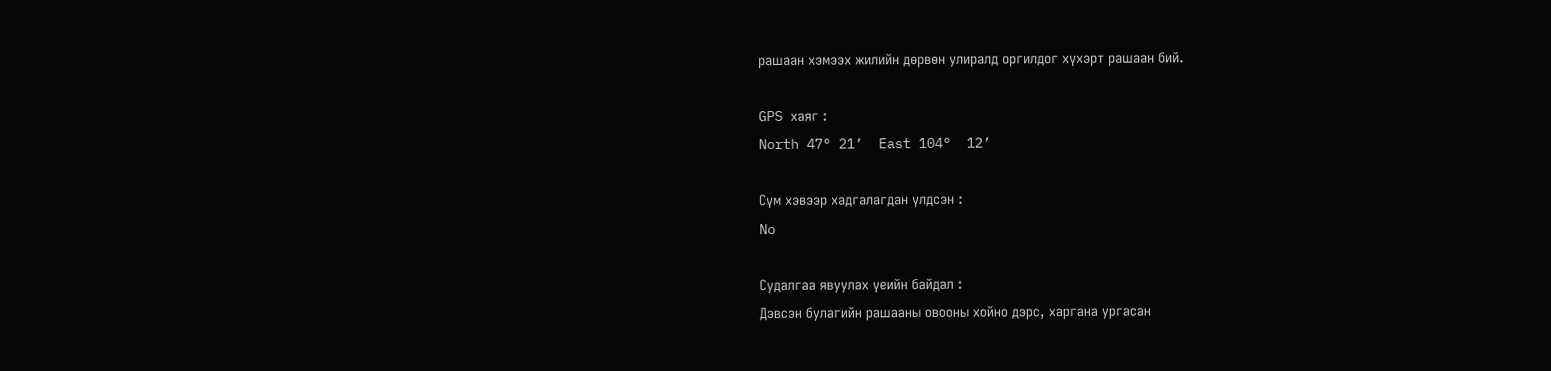рашаан хэмээх жилийн дөрвөн улиралд оргилдог хүхэрт рашаан бий.

GPS хаяг :
North 47° 21’  East 104°  12’

Сүм хэвээр хадгалагдан үлдсэн :
No

Судалгаа явуулах үеийн байдал :
Дэвсэн булагийн рашааны овооны хойно дэрс, харгана ургасан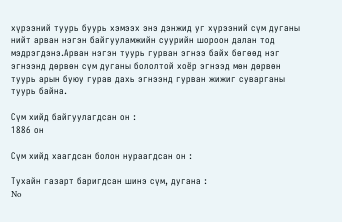хүрээний туурь буурь хэмээх энэ дэнжид уг хүрээний сүм дуганы нийт арван нэгэн байгууламжийн суурийн шороон далан тод мэдрэгдэнэ.Арван нэгэн туурь гурван эгнээ байх бөгөөд нэг эгнээнд дөрвөн сүм дуганы бололтой хоёр эгнээд мөн дөрвөн туурь арын буюу гурав дахь эгнээнд гурван жижиг суварганы туурь байна.

Сүм хийд байгуулагдсан он :
1886 он

Сүм хийд хаагдсан болон нураагдсан он :

Тухайн газарт баригдсан шинэ сүм, дугана :
No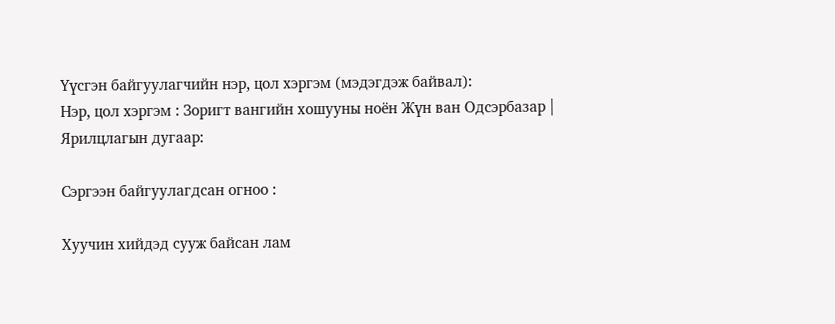Үүсгэн байгуулагчийн нэр, цол хэргэм (мэдэгдэж байвал):
Нэр, цол хэргэм : Зоригт вангийн хошууны ноён Жүн ван Одсэрбазар | Ярилцлагын дугаар:

Сэргээн байгуулагдсан огноо :

Хуучин хийдэд сууж байсан лам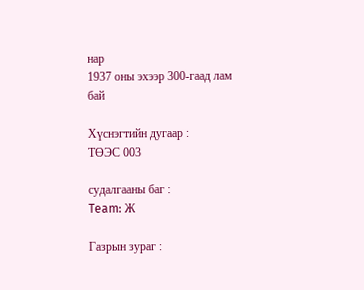нар
1937 оны эхээр 300-гаад лам бай

Хүснэгтийн дугаар :
ТӨЭС 003

судалгааны баг :
Team: Ж

Газрын зураг :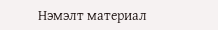Нэмэлт материал